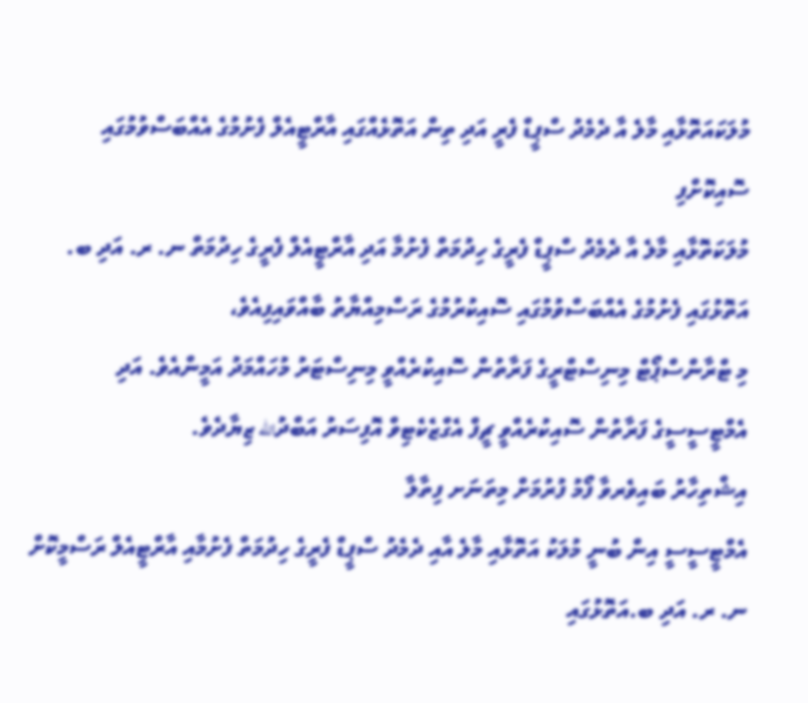މުލަކައަތޮޅާއި މާލެ އާ ދެމެދު ސްޕީޑް ފެރީ އަދި ތިން އަތޮޅެއްގައި އާރްޓީއެލް ފެށުމުގެ އެއްބަސްވުމުގައި ސޮއިކޮށްފި
މުލަކަތޮޅާއި މާލެ އާ ދެމެދު ސްޕީޑް ފެރީގެ ހިދުމަތް ފެށުމާ އަދި އާރްޓީއެލް ފެރީގެ ހިދުމަތް ނ. ރ. އަދި ބ. އަތޮޅުގައި ފެށުމުގެ އެއްބަސްވުމުގައި ސޮއިކުރުމުގެ ރަސްމިއްޔާތު ބާއްވައިފިއެވެ،
މި ޓްރާންސްޕޯޓް މިނިސްޓްރީގެ ފަރާތުން ސޮއިކުރެއްވީ މިނިސްޓަރު މުހައްމަދު އަމީންއެވެ. އަދި އެމްޓީސީސީގެ ފަރާތުން ސޮއިކުރެއްވީ ޗީފް އެގްޒެކެޓިވް އޮފިސަރު އަބްދުالله ޒިޔާދެވެ.
އިޝްތިހާރު ބައިވެރވާ ފޯމު ފުރުމަށް މިތަނަށ ފިތާލާ
އެމްޓީސީސީ އިން ބުނީ މުލަކު އަތޮޅާއި މާލެ އާއި ދެމެދު ސްޕީޑް ފެރީގެ ހިދުމަތް ފެށުމާއި އާރްޓީއެލް ރަސްމީކޮށް ނ. ރ. އަދި ބ.އަތޮޅުގައި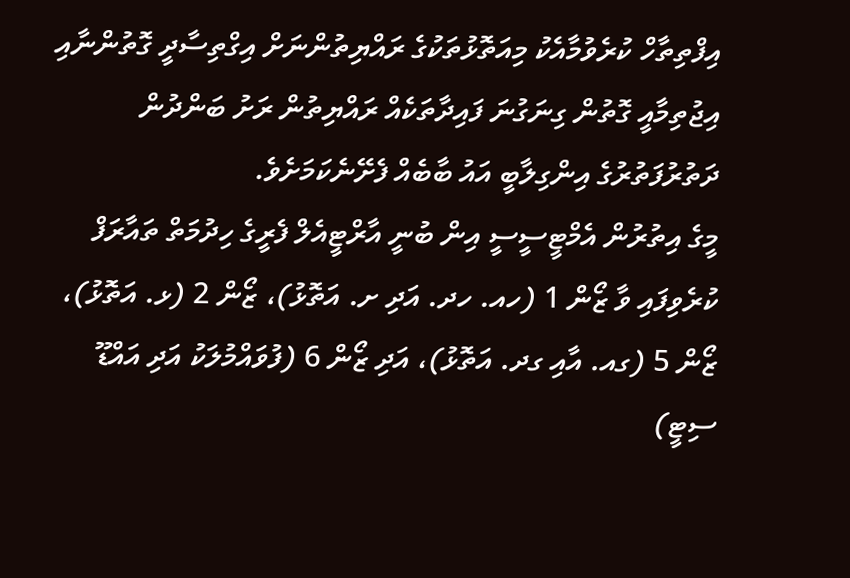އިފްތިތާހް ކުރެވުމާއެކު މިއަތޮޅުތަކުގެ ރައްޔިތުންނަށް އިގްތިސާދީ ގޮތުންނާއި އިޖުތިމާއީ ގޮތުން ގިނަގުނަ ފައިދާތަކެއް ރައްޔިތުން ރަށު ބަންދުން ދަތުރުފަތުރުގެ އިންގިލާބީ އައު ބާބެއް ފެށޭނެކަމަށެވެ.
މީގެ އިތުރުން އެމްޓީސީސީ އިން ބުނީ އާރްޓީއެލް ފެރީގެ ހިދުމަތް ތައާރަފް ކުރެވިފައި ވާ ޒޯން 1 (ހއ. ހދ. އަދި ށ. އަތޮޅު)، ޒޯން 2 (ޅ. އަތޮޅު)، ޒޯން 5 (ގއ. އާއި ގދ. އަތޮޅު)، އަދި ޒޯން 6 (ފުވައްމުލަކު އަދި އައްޑޫ ސިޓީ)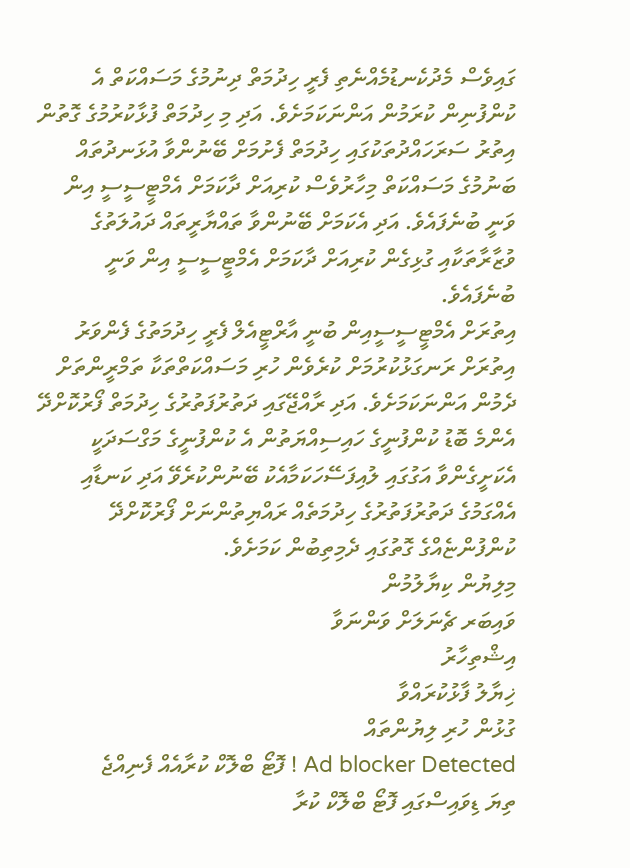ގައިވެސް މެދުކެނޑުމެއްނެތި ފެރީ ހިދުމަތް ދިނުމުގެ މަސައްކަތް އެ ކުންފުނިން ކުރަމުން އަންނަކަމަށެވެ. އަދި މި ހިދުމަތް ފުޅާކުރުމުގެ ގޮތުން އިތުރު ސަރަހައްދުތަކުގައި ހިދުމަތް ފެށުމަށް ބޭނުންވާ އުޅަނދުތައް ބަނުމުގެ މަސައްކަތް މިހާރުވެސް ކުރިއަށް ދާކަމަށް އެމްޓީސީސީ އިން ވަނީ ބުނެފައެވެ. އަދި އެކަމަށް ބޭނުންވާ ތައްޔާރީތައް ދައުލަތުގެ ވުޒާރާތަކާއި ގުޅިގެން ކުރިއަށް ދާކަމަށް އެމްޓީސީސީ އިން ވަނީ ބުނެފައެވެ.
އިތުރަށް އެމްޓީސީސީއިން ބުނީ އާރްޓީއެލް ފެރީ ހިދުމަތުގެ ފެންވަރު އިތުރަށް ރަނގަޅުކުރުމަށް ކުރެވެން ހުރި މަސައްކަތްތަކާ ތަމްރީންތަށް ދެމުން އަންނަކަމަށެވެ. އަދި ރާއްޖޭގައި ދަތުރުފަތުރުގެ ހިދުމަތް ފޯރުކޮށްދޭ އެންމެ ބޮޑު ކުންފުނީގެ ހައިސިއްޔަތުން އެ ކުންފުނީގެ މަގްސަދަކީ އެކަށީގެންވާ އަގުގައި ލުއިފަސޭހަކަމާއެކު ބޭނުންކުރެވޭ އަދި ކަނޑާއި އެއްގަމުގެ ދަތުރުފަތުރުގެ ހިދުމަތެއް ރައްޔިތުންނަށް ފޯރުކޮށްދޭ ކުންފުންޏެއްގެ ގޮތުގައި ދެމިތިބުން ކަމަށެވެ.
މިލިޔުން ކިޔާލުމުން
ވައިބަރ ޗެނަލަށް ވަންނަވާ
އިޝްތިހާރު
ޚިޔާލު ފާޅުކުރައްވާ
ގުޅުން ހުރި ލިޔުންތައް
Ad blocker Detected ! ފޮޓޯ ބްލޮކް ކުރާއެއް ފެނިއްޖެ
ތިޔަ ޑިވައިސްގައި ފޮޓޯ ބްލޮކް ކުރާ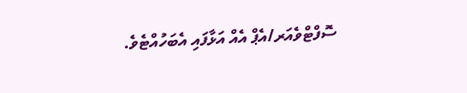ސޮފްޓްވެއަރ/އެޕް އެއް އަޅާފައި އެބަހުއްޓެވެ.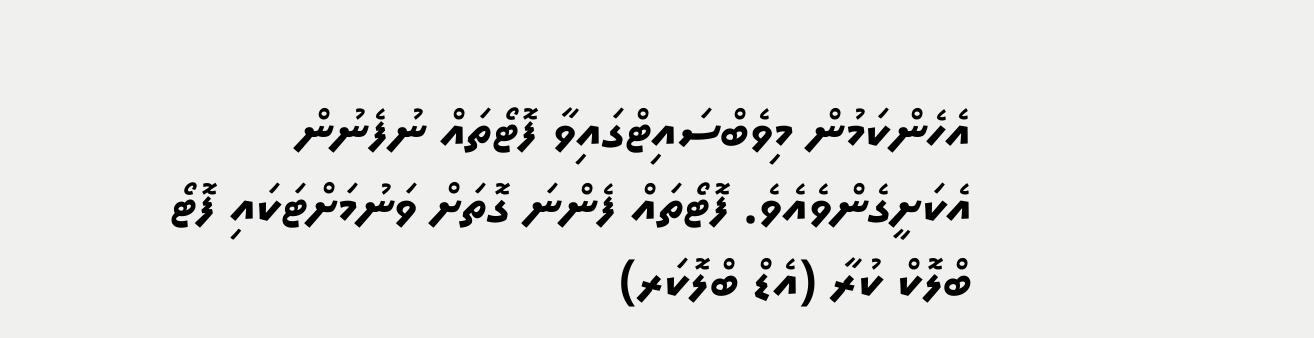އެހެންކަމުން މިވެބްސައިޓްގައިވާ ފޮޓޯތައް ނުފެނުން އެކަށީގެންވެއެވެ. ފޮޓޯތައް ފެންނަ ގޮތަށް ވަނުމަށްޓަކައި ފޮޓޯ ބްލޮކް ކުރާ (އެޑް ބްލޮކަރ)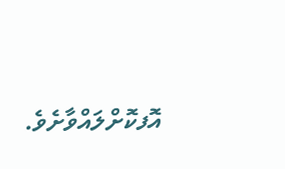އޮފކޮށްލައްވާށެވެ.